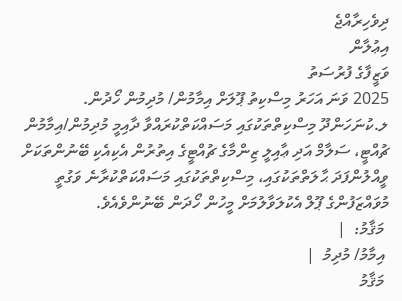ދިވެހިރާއްޖެ
އިޢުލާން
ވަޒީފާގެ ފުރުސަތު
2025 ވަނަ އަހަރު މިސްކިތު ޕޫލަށް އިމާމުން/ މުދިމުން ހޯދުން.
ލ.ކުނަހަންދޫ މިސްކިތްތަކުގައި މަސައްކަތްކުރައްވާ ދާއިމީ މުދިމުން/އިމާމުން ޗުއްޓީ، ސަލާމް އަދި ޢާއިލީ ޒިންމާގެ ޗުއްޓީގެ އިތުރުން އެކިއެކި ބޭނުންތަކަށް ވީއްލުންފަދަ ޙާލަތްތަކުގައި، މިސްކިތްތަކުގައި މަސައްކަތްކުރާނެ ވަގުތީ މުވައްޒަފުންގެ ޕޫލް އެކުލަވާލުމަށް މީހުން ހޯދަން ބޭނުންވެއެވެ.
 މަޤާމު:  |
 އިމާމު/ މުދިމު  |
 މަޤާމު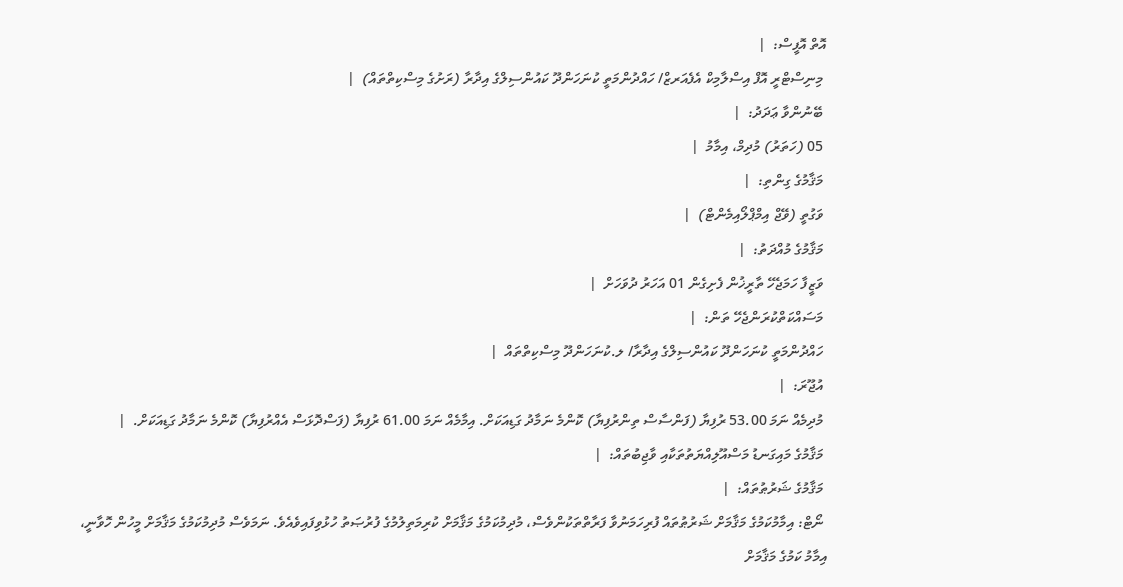އޮތް އޮފީސް:  |
 މިނިސްޓްރީ އޮފް އިސްލާމިކް އެފެއަރޒް/ ހައްދުންމަތީ ކުނަހަންދޫ ކައުންސިލްގެ އިދާރާ (ރަށުގެ މިސްކިތްތައް)  |
 ބޭނުންވާ ޢަދަދު:  |
 05 (ހަތަރު) މުދިމް، އިމާމު  |
 މަޤާމުގެ ގިންތި:  |
 ވަގުތީ (ވޭޖް އިމްޕްލޯއިމެންޓް)  |
 މަޤާމުގެ މުއްދަތު:  |
 ވަޒީފާ ހަމަޖެހޭ ތާރީޚުން ފެށިގެން 01 އަހަރު ދުވަހަށް  |
 މަސައްކަތްކުރަންޖެހޭ ތަން:  |
 ހައްދުންމަތީ ކުނަހަންދޫ ކައުންސިލްގެ އިދާރާ/ ލ.ކުނަހަންދޫ މިސްކިތްތައް  |
 އުޖޫރަ:  |
 މުދިމެއް ނަމަ 53.00 ރުފިޔާ (ފަންސާސް ތިންރުފިޔާ) ކޮންމެ ނަމާދު ގަޑިއަކަށް. އިމާމެއް ނަމަ 61.00 ރުފިޔާ (ފަސްދޮޅަސް އެއްރުފިޔާ) ކޮންމެ ނަމާދު ގަޑިއަކަށް.  |
 މަޤާމުގެ މައިގަނޑު މަސްއޫލިއްޔަތުތަކާއި ވާޖިބުތައް:  |
 މަޤާމުގެ ޝަރުޠުތައް:  |
 ނޯޓް: އިމާމުކަމުގެ މަޤާމަށް ޝަރުޠުތައް ފުރިހަމަނުވާ ފަރާތްތަކުންވެސް، މުދިމުކަމުގެ މަޤާމަށް ކުރިމަތިލުމުގެ ފުރުޞަތު ހުޅުވިފައިވެއެވެ. ނަމަވެސް މުދިމުކަމުގެ މަޤާމަށް މީހުން ހޮވާނީ، އިމާމު ކަމުގެ މަޤާމަށް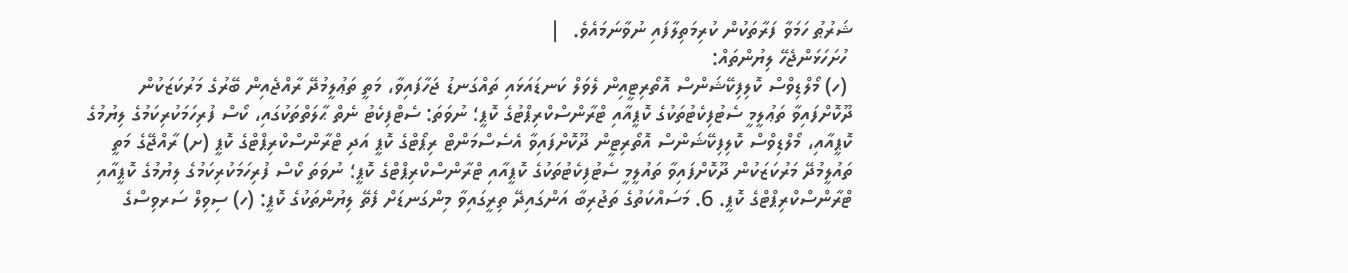ޝަރުޠު ހަމަވާ ފަރާތަކުން ކުރިމަތިލާފައި ނުވާނަމައެވެ.  |
 ހުށަހަޅަންޖެހޭ ލިޔުންތައް:
 (ހ) މޯލްޑިވްސް ކޮލިފިކޭޝަންސް އޮތޯރިޓީއިން ލެވަލް ކަނޑައަޅައި ތައްގަނޑު ޖަހާފައިވާ، މަތީ ތަޢުލީމުދޭ ރާއްޖެއިން ބޭރުގެ މަރުކަޒަކުން ދޫކޮށްފައިވާ ތަޢުލީމީ ސެޓުފިކެޓުތަކުގެ ކޮޕީއާއި ޓްރާންސްކްރިޕްޓުގެ ކޮޕީ؛ ނުވަތަ: ސެޓްފިކެޓު ނެތް ޙާލަތްތަކުގައި، ކޯސް ފުރިހަމަކުރިކަމުގެ ލިޔުމުގެ ކޮޕީއާއި، މޯލްޑިވްސް ކޮލިފިކޭޝަންސް އޮތޯރިޓީން ދޫކޮށްފައިވާ އެސެސްމަންޓް ރިޕޯޓްގެ ކޮޕީ އަދި ޓްރާންސްކްރިޕްޓްގެ ކޮޕީ (ށ) ރާއްޖޭގެ މަތީ ތައުލީމުދޭ މަރުކަޒަކުން ދޫކޮށްފައިވާ ތައުލީމީ ސެޓުފިކެޓުތަކުގެ ކޮޕީއާއި ޓްރާންސްކްރިޕްޓްގެ ކޮޕީ؛ ނުވަތަ ކޯސް ފުރިހަމަކުރިކަމުގެ ލިޔުމުގެ ކޮޕީއާއި ޓްރާންސްކްރިޕްޓްގެ ކޮޕީ. 6. މަސައްކަތުގެ ތަޖުރިބާ އަންގައިދޭ ތިރީގައިވާ މިންގަނޑަށް ފެތޭ ލިޔުންތަކުގެ ކޮޕީ: (ހ) ސިވިލް ސަރވިސްގެ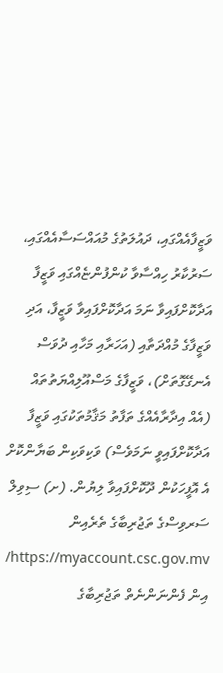ވަޒީފާއެއްގައި، ދައުލަތުގެ މުއައްސަސާއެއްގައި، ސަރުކާރު ހިއްސާވާ ކުންފުންޏެއްގައި ވަޒީފާ އަދާކޮށްފައިވާ ނަމަ އަދާކޮށްފައިވާ ވަޒީފާ، އަދި ވަޒީފާގެ މުއްދަތާއި (އަހަރާއި މަހާއި ދުވަސް އެނގޭގޮތަށް)، ވަޒީފާގެ މަސްއޫލިއްޔަތުތައް (އެއް އިދާރާއެއްގެ ތަފާތު މަޤާމުތަކުގައި ވަޒީފާ އަދާކޮށްފައިވީ ނަމަވެސް) ވަކިވަކިން ބަޔާންކޮށް އެ އޮފީހަކުން ދޫކޮށްފައިވާ ލިޔުން. (ށ) ސިވިލް ސަރވިސްގެ ތަޖުރިބާގެ ތެރެއިން https://myaccount.csc.gov.mv/ އިން ފެންނަންނެތް ތަޖުރިބާގެ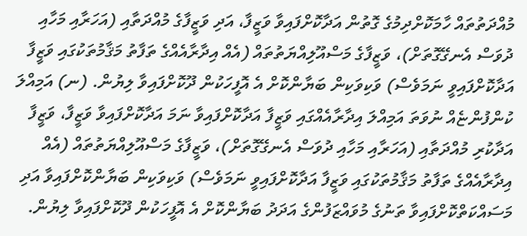މުއްދަތުތައް ހާމަކޮށްދިމުގެ ގޮތުން އަދާކޮށްފައިވާ ވަޒީފާ، އަދި ވަޒީފާގެ މުއްދަތާއި (އަހަރާއި މަހާއި ދުވަސް އެނގޭގޮތަށް)، ވަޒީފާގެ މަސްއޫލިއްޔަތުތައް (އެއް އިދާރާއެއްގެ ތަފާތު މަޤާމުތަކުގައި ވަޒީފާ އަދާކޮށްފައިވީ ނަމަވެސް) ވަކިވަކިން ބަޔާންކޮށް އެ އޮފީހަކުން ދޫކޮށްފައިވާ ލިޔުން. (ނ) އަމިއްލަ ކުންފުންޏެއް ނުވަތަ އަމިއްލަ އިދާރާއެއްގައި ވަޒީފާ އަދާކޮށްފައިވާ ނަމަ އަދާކޮށްފައިވާ ވަޒީފާ، ވަޒީފާ އަދާކުރި މުއްދަތާއި (އަހަރާއި މަހާއި ދުވަސް އެނގޭގޮތަށް)، ވަޒީފާގެ މަސްއޫލިއްޔަތުތައް (އެއް އިދާރާއެއްގެ ތަފާތު މަޤާމުތަކުގައި ވަޒީފާ އަދާކޮށްފައިވީ ނަމަވެސް) ވަކިވަކިން ބަޔާންކޮށްފައިވާ އަދި މަސައްކަތްކޮށްފައިވާ ތަނުގެ މުވައްޒަފުންގެ އަދަދު ބަޔާންކޮށް އެ އޮފީހަކުން ދޫކޮށްފައިވާ ލިޔުން.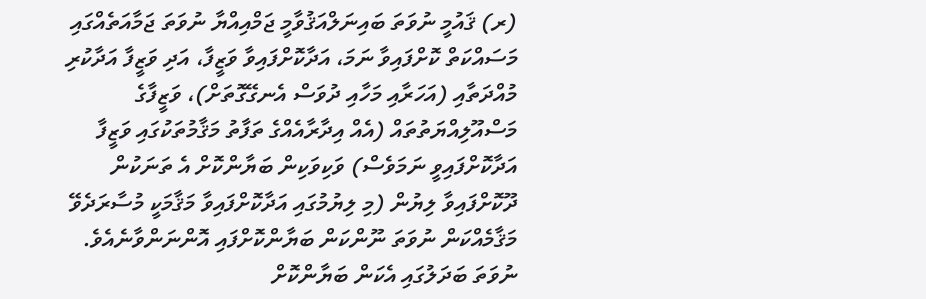(ރ) ޤައުމީ ނުވަތަ ބައިނަލްއަޤުވާމީ ޖަމްއިއްޔާ ނުވަތަ ޖަމާއަތެއްގައި މަސައްކަތް ކޮށްފައިވާ ނަމަ، އަދާކޮށްފައިވާ ވަޒީފާ، އަދި ވަޒީފާ އަދާކުރި މުއްދަތާއި (އަހަރާއި މަހާއި ދުވަސް އެނގޭގޮތަށް)، ވަޒީފާގެ މަސްއޫލިއްޔަތުތައް (އެއް އިދާރާއެއްގެ ތަފާތު މަޤާމުތަކުގައި ވަޒީފާ އަދާކޮށްފައިވީ ނަމަވެސް) ވަކިވަކިން ބަޔާންކޮށް އެ ތަނަކުން ދޫކޮށްފައިވާ ލިޔުން (މި ލިޔުމުގައި އަދާކޮށްފައިވާ މަޤާމަކީ މުސާރަދެވޭ މަޤާމެއްކަން ނުވަތަ ނޫންކަން ބަޔާންކޮށްފައި އޮންނަންވާނެއެވެ. ނުވަތަ ބަދަލުގައި އެކަން ބަޔާންކޮށް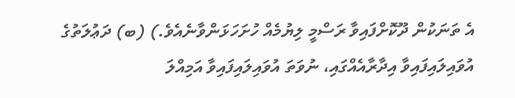އެ ތަނަކުން ދޫކޮށްފައިވާ ރަސްމީ ލިޔުމެއް ހުށަހަޅަންވާނެއެވެ.) (ބ) ދަޢުލަތުގެ އުވައިލައިފައިވާ އިދާރާއެއްގައި، ނުވަތަ އުވައިލައިފައިވާ އަމިއްލަ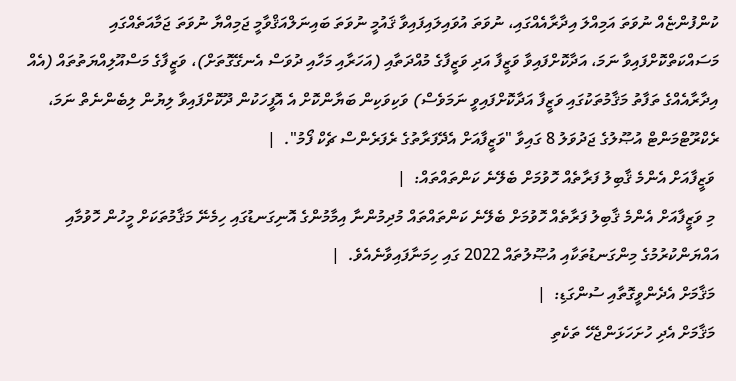ކުންފުންޏެއް ނުވަތަ އަމިއްލަ އިދާރާއެއްގައި، ނުވަތަ އުވައިލައިފައިވާ ޤައުމީ ނުވަތަ ބައިނަލްއަޤްވާމީ ޖަމިއްޔާ ނުވަތަ ޖަމާއަތެއްގައި މަސައްކަތްކޮށްފައިވާ ނަމަ، އަދާކޮށްފައިވާ ވަޒީފާ އަދި ވަޒީފާގެ މުއްދަތާއި (އަހަރާއި މަހާއި ދުވަސް އެނގޭގޮތަށް)، ވަޒީފާގެ މަސްއޫލިއްޔަތުތައް (އެއް އިދާރާއެއްގެ ތަފާތު މަޤާމުތަކުގައި ވަޒީފާ އަދާކޮށްފައިވީ ނަމަވެސް) ވަކިވަކިން ބަޔާންކޮށް އެ އޮފީހަކުން ދޫކޮށްފައިވާ ލިޔުން ލިބެންނެތް ނަމަ، ރެކްރޫޓްމަންޓް އުޞޫލުގެ ޖަދުވަލު 8 ގައިވާ "ވަޒީފާއަށް އެދޭފަރާތުގެ ރެފަރެންސް ޗެކް ފޯމު".  |
 ވަޒީފާއަށް އެންމެ ޤާބިލު ފަރާތެއް ހޮވުމަށް ބެލޭނެ ކަންތައްތައް:  |
 މި ވަޒީފާއަށް އެންމެ ޤާބިލު ފަރާތެއް ހޮވުމަށް ބެލޭނެ ކަންތައްތައް މުދިމުންނާ އިމާމުންގެ އޮނިގަނޑުގައި ހިމެނޭ މަޤާމުތަކަށް މީހުން ހޮވުމާއި އައްޔަންކުރުމުގެ މިންގަނޑުތަކާއި އުޞޫލުތައް 2022 ގައި ހިމަނާފައިވާނެއެވެ.  |
 މަޤާމަށް އެދެންވީގޮތާއި ސުންގަޑި:  |
 މަޤާމަށް އެދި ހުށަހަޅަންޖެހޭ ތަކެތި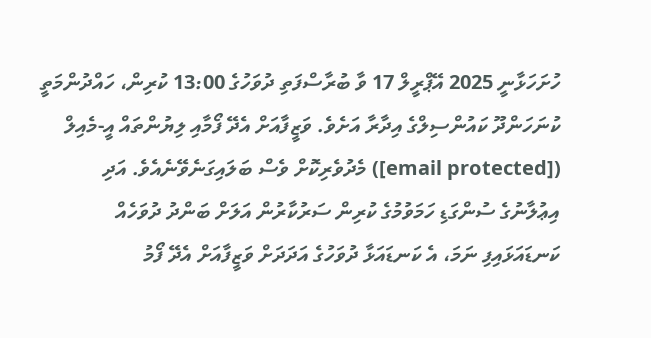ހުށަހަޅާނީ 2025 އޭޕްރީލް 17 ވާ ބުރާސްފަތި ދުވަހުގެ 13:00 ކުރިން، ހައްދުންމަތީ ކުނަހަންދޫ ކައުންސިލްގެ އިދާރާ އަށެވެ. ވަޒީފާއަށް އެދޭ ފޯމާއި ލިޔުންތައް އީ-މެއިލް ([email protected]) މެދުވެރިކޮށް ވެސް ބަލައިގަނެވޭނެއެވެ. އަދި އިޢުލާނުގެ ސުންގަޑި ހަމަވުމުގެ ކުރިން ސަރުކާރުން އަލަށް ބަންދު ދުވަހެއް ކަނޑައަޅައިފި ނަމަ، އެ ކަނޑައަޅާ ދުވަހުގެ އަދަދަށް ވަޒީފާއަށް އެދޭ ފޯމު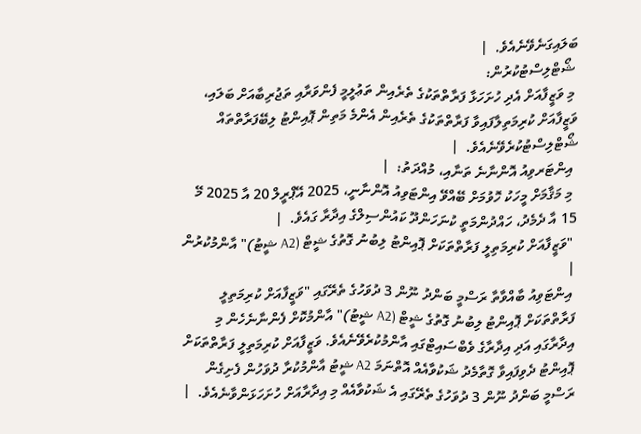ބަލައިގަނެވޭނެއެވެ.  |
 ޝޯޓްލިސްޓުކުރުން:
 މި ވަޒީފާއަށް އެދި ހުށަހަޅާ ފަރާތްތަކުގެ ތެރެއިން ތަޢުލީމީ ފެންވަރާއި ތަޖުރިބާއަށް ބަލައި، ވަޒީފާއަށް ކުރިމަތިލާފައިވާ ފަރާތްތަކުގެ ތެރެއިން އެންމެ މަތިން ޕޮއިންޓު ލިބޭފަރާތްތައް ޝޯޓްލިސްޓުކުރެވޭނެއެވެ.  |
 އިންޓަރވިއު އޮންނާނެ ތަނާއި، މުއްދަތު:  |
 މި މަޤާމަށް މީހަކު ހޮވުމަށް ބޭއްވޭ އިންޓަވިއު އޮންނާނީ، 2025 އޭޕްރީލް 20 އާ 2025 މޭ 15 އާ ދެމެދު، ހައްދުންމަތީ ކުނަހަންދޫ ކައުންސިލްގެ އިދާރާ ގައެވެ.  |
 "ވަޒީފާއަށް ކުރިމަތިލީ ފަރާތްތަކަށް ޕޮއިންޓު ލިބުނު ގޮތުގެ ޝީޓް (A2 ޝީޓު)" އާންމުކުރުން  |
 އިންޓަވިއު ބާއްވާތާ ރަސްމީ ބަންދު ނޫން 3 ދުވަހުގެ ތެރޭގައި "ވަޒީފާއަށް ކުރިމަތިލީ ފަރާތްތަކަށް ޕޮއިންޓު ލިބުނު ގޮތުގެ ޝީޓް (A2 ޝީޓު)" އާންމުކޮށް ފެންނާނެހެން މި އިދާރާގައި އަދި އިދާރާގެ ވެބްސައިޓްގައި އާންމުކުރެވޭނެއެވެ. ވަޒީފާއަށް ކުރިމަތިލީ ފަރާތްތަކަށް ޕޮއިންޓު ދެވިފައިވާ ގޮތާމެދު ޝަކުވާއެއް އޮތްނަމަ A2 ޝީޓު އާންމުކުރާ ދުވަހުން ފެށިގެން ރަސްމީ ބަންދު ނޫން 3 ދުވަހުގެ ތެރޭގައި އެ ޝަކުވާއެއް މި އިދާރާއަށް ހުށަހަޅަންވާނެއެވެ.  |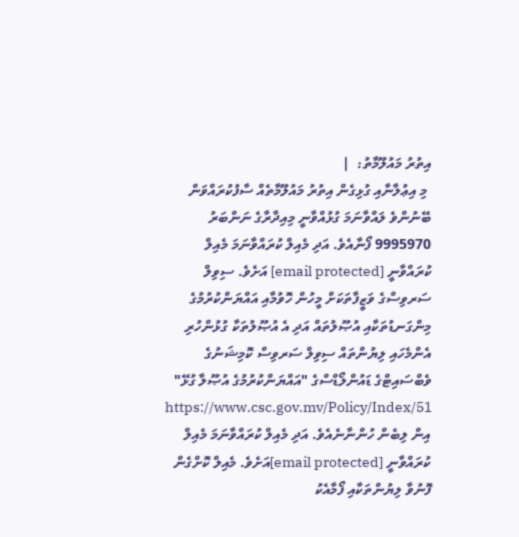އިތުރު މައުލޫމާތު:  |
 މި އިޢުލާނާއި ގުޅިގެން އިތުރު މައުލޫމާތެއް ސާފުކުރައްވަން ބޭނުންވެ ލައްވާނަމަ ގުޅުއްވާނީ މިއިދާރާގެ ނަންބަރު 9995970 ފޯނާއެވެ. އަދި މެއިލް ކުރައްވާނަމަ މެއިލް ކުރައްވާނީ [email protected] އަށެވެ. ސިވިލް ސަރވިސްގެ ވަޒީފާތަކަށް މީހުން ހޮވުމާއި އައްޔަންކުރުމުގެ މިންގަނޑުތަކާއި އުޞޫލުތައް އަދި އެ އުޞޫލުތަކާ ގުޅުންހުރި އެންމެހައި ލިޔުންތައް ސިވިލް ސަރވިސް ކޮމިޝަނުގެ ވެބްސައިޓްގެ ޑައުންލޯޑްސްގެ "އައްޔަންކުރުމުގެ އުޞޫލާ ގުޅޭ" https://www.csc.gov.mv/Policy/Index/51 އިން ލިބެން ހުންނާނެއެވެ. އަދި މެއިލް ކުރައްވާނަމަ މެއިލް ކުރައްވާނީ [email protected]އަށެވެ. މެއިލް ކޮށްގެން ފޮނުވާ ލިޔުންތަކާއި ފޯމާއެކު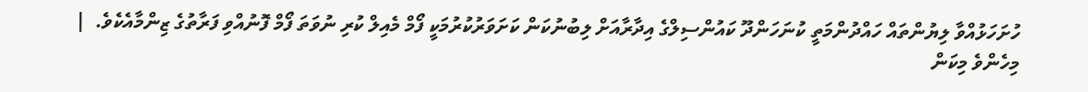ހުށަހަޅުއްވާ ލިޔުންތައް ހައްދުންމަތީ ކުނަހަންދޫ ކައުންސިލްގެ އިދާރާއަށް ލިބުނުކަން ކަށަވަރުކުރުމަކީ ފޯމް މެއިލް ކުރި ނުވަތަ ފޯމް ފޮނުއްވި ފަރާތުގެ ޒިންމާއެކެވެ.  |
މިހެންވެ މިކަން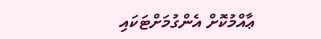ޢާއްމުކޮށް އެންގުމަށްޓަކައި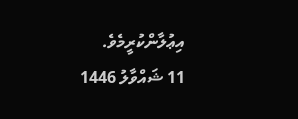އިޢުލާންކުރީމެވެ.
11 ޝައްވާލު 1446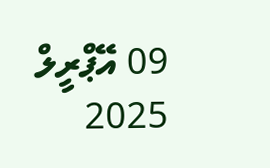09 އޭޕްރީލް 2025